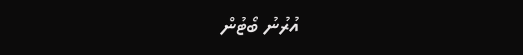އުރުނު ބޯޓުން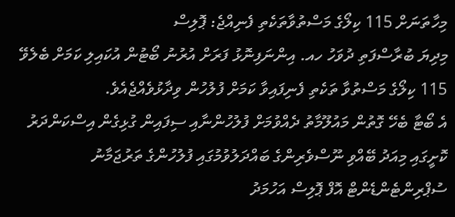މިހާތަނަށް 115 ކިލޯގެ މަސްތުވާތަކެތި ފެނިއްޖެ: ޕޮލިސް
މިދިޔަ ބުރާސްފަތި ދުވަހު ހއ. އިންނަފިނޮޅު ފަރަށް އުރުނު ބޯޓުން އުކައިލި ކަމަށް ބެލެވޭ 115 ކިލޯގެ މަސްތުވާ ތަކެތި ފެނިފައިވާ ކަމަށް ފުލުހުން ވިދާޅުވެއްޖެއެވެ.
އެ ބޯޓާ ބެހޭ ގޮތުން މައުލޫމާތު ދެއްވުމަށް ފުލުހުންނާއި ސިފައިން ގުޅިގެން އިސްކަންދަރު ކޮށީގައި މިއަދު ބޭއްވި ނޫސްވެރިންގެ ބައްދަލުވުމުގައި ފުލުހުންގެ ތަރުޖަމާނު ސުޕްރިންޓެންޑެންޓް އޮފް ޕޮލިސް އަހުމަދު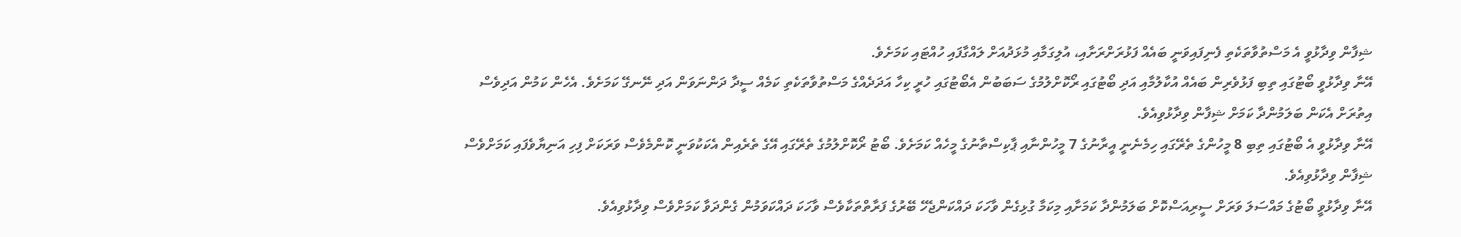ޝިފާން ވިދާޅުވީ އެ މަސްތުވާތަކެތި ފެނިފައިވަނީ ބައެއް ފަޅުރަށްރަށާއި، އުލިގަމާއި މުޅަދުއަށް ލައްގާފައި ހުއްޓައި ކަމަށެވެ.
އޭނާ ވިދާޅުވީ ބޯޓުގައި ތިބި ފަޅުވެރިން ބައެއް އުކާލުމާއި އަދި ބޯޓުގައި ރޯކޮށްލުމުގެ ސަބަބުން އެބޯޓުގައި ހުރީ ކިހާ އަދަދެއްގެ މަސްތުވާތަކެތި ކަމެއް ސީދާ ދަންނަވަން އަދި ނޭނގޭ ކަމަށެވެ. އެހެން ކަމުން އަދިވެސް އިތުރަށް އެކަން ބަލަމުންދާ ކަމަށް ޝިފާން ވިދާޅުވިއެވެ.
އޭނާ ވިދާޅުވީ އެ ބޯޓުގައި ތިބި 8 މީހުންގެ ތެރޭގައި ހިމެނެނީ އީރާނުގެ 7 މީހުންނާއި ޕާކިސްތާނުގެ މީހެއް ކަމަށެވެ. ބޯޓު ރޯކޮށްލުމުގެ ތެރޭގައި އޭގެ ތެރެއިން އެކަކުވަނީ ކޮންމެވެސް ވަރަކަށް ފިހި އަނިޔާވެފައި ކަމަށްވެސް ޝިފާން ވިދާޅުވިއެވެ.
އޭނާ ވިދާޅުވީ ބޯޓުގެ މައްސަލަ ވަރަށް ސީރިއަސްކޮށް ބަލަމުންދާ ކަމަށާއި މިކަމާ ގުޅިގެން ވާހަކަ ދައްކަންޖެހޭ ބޭރުގެ ފަރާތްތަކާވެސް ވާހަކަ ދައްކަވަމުން ގެންދަވާ ކަމަށްވެސް ވިދާޅުވިއެވެ.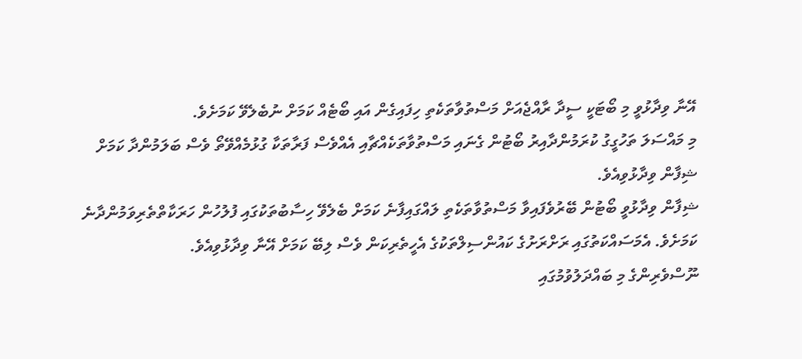އޭނާ ވިދާޅުވީ މި ބޯޓަކީ ސީދާ ރާއްޖެއަށް މަސްތުވާތަކެތި ހިފައިގެން އައި ބޯޓެއް ކަމަށް ނުބެލެވޭ ކަމަށެވެ.
މި މައްސަލަ ތަހުގީގު ކުރަމުންދާއިރު ބޯޓުން ގެނައި މަސްތުވާތަކެއްޗާއި އެއްވެސް ފަރާތަކާ ގުޅުމެއްވޭތޯ ވެސް ބަލަމުންދާ ކަމަށް ޝިފާން ވިދާޅުވިއެވެ.
ޝިފާން ވިދާޅުވީ ބޯޓުން ބޭރުވެފައިވާ މަސްތުވާތަކެތި ލައްގައިފާނެ ކަމަށް ބެލެވޭ ހިސާބުތަކުގައި ފުލުހުން ހަރަކާތްތެރިވަމުންދާނެ ކަމަށެވެ. އެމަސައްކަތުގައި ރަށްރަށުގެ ކައުންސިލްތަކުގެ އެހީތެރިކަން ވެސް ލިބޭ ކަމަށް އޭނާ ވިދާޅުވިއެވެ.
ނޫސްވެރިންގެ މި ބައްދަލުވުމުގައި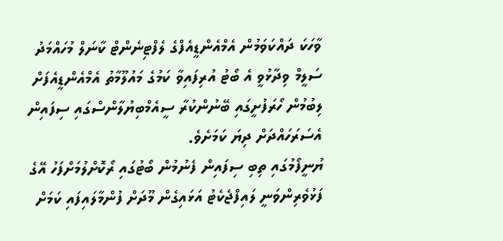ވާހަކަ ދައްކަވަމުން އެމްއެންޑީއެފްގެ ލެފްޓިނެންޓް ކާނަލް މުހައްމަދު ސަލީމް ވިދާޅުވީ އެ ބޯޓު އުރިފައިވާ ކަމުގެ މައުލޫމާތު އެމްއެންޑީއެފަށް ލިބުމުން ހޯރަފުށީގައި ބޭނުންކުރާ ސީއެމްބިޔުލާންސްގައި ސިފައިން އެސަރަހައްދަށް ދިޔަ ކަމަށެވެ.
ޔުނީފޯމުގައި ތިބި ސިފައިން ފެނުމުން ބޯޓުގައި ރޯކޮށްލުމަށްފަހު އޭގެ ފަޅުވެރިންވަނީ ލައިފްޖެކެޓު އަޅައިގެން މޫދަށް ފުންމާލައިފައި ކަމަށް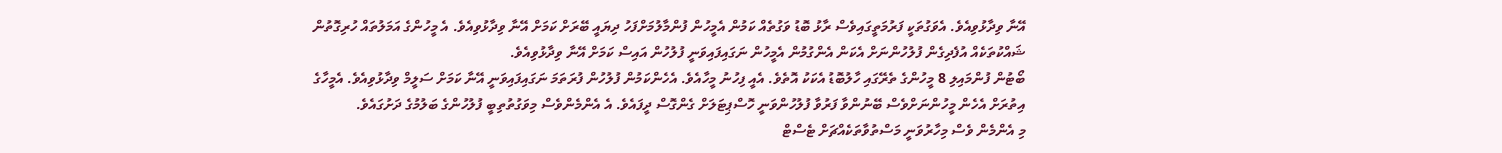އޭނާ ވިދާޅުވިއެވެ. އެވަގުތަކީ ފަރުމަތީގައިވެސް ރާޅު ބޮޑު ވަގުތެއް ކަމުން އެމީހުން ފުންމާލުމަށްފަހު ދިޔައީ ބޭރަށް ކަމަށް އޭނާ ވިދާޅުވިއެވެ. އެ މީހުންގެ އަމަލުތައް ހުރިގޮތުން ޝައްކުތަކެއް އުފެދިގެން ފުލުހުންނަށް އެކަން އެންގުމުން އެމީހުން ނަގައިފައިވަނީ ފުލުހުން އައިސް ކަމަށް އޭނާ ވިދާޅުވިއެވެ.
ބޯޓުން ފުންމައިލި 8 މީހުންގެ ތެރޭގައި ހާލުބޮޑު އެކަކު އޮތެވެ. އެއީ ފިހުނު މީހާއެވެ. އެހެންކަމުން ފުލުހުން ފުރަތަމަ ނަގައިފައިވަނީ އޭނާ ކަމަށް ސަލީމް ވިދާޅުވިއެވެ. އެމީހާގެ އިތުރަށް އެހެން މީހުންނަށްވެސް ބޭނުންވާ ފަރުވާ ފުލުހުންވަނީ ހޮސްޕިޓަލަށް ގެންގޮސް ދީފައެވެ. އެ އެންމެންވެސް މިވަގުތުތިބީ ފުލުހުންގެ ބަލުމުގެ ދަށުގައެވެ.
މި އެންމެން ވެސް މިހާރުވަނީ މަސްތުވާތަކެއްޗަށް ޓެސްޓް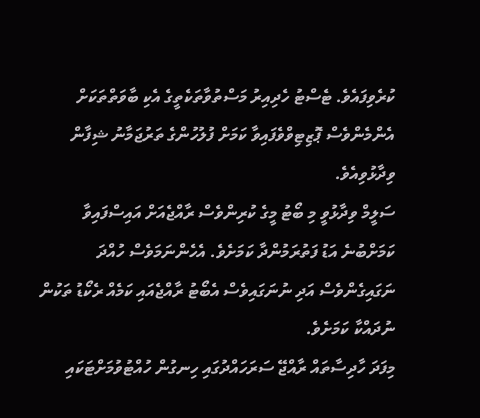ކުރެވިފައެވެ. ޓެސްޓު ހެދިއިރު މަސްތުވާތަކެތީގެ އެކި ބާވަތްތަކަށް އެންމެންވެސް ޕޮޒިޓިވްވެފައިވާ ކަމަށް ފުލުހުންގެ ތަރުޖަމާނު ޝިފާން ވިދާޅުވިއެވެ.
ސަލީމް ވިދާޅުވީ މި ބޯޓު މީގެ ކުރިންވެސް ރާއްޖެއަށް އައިސްފައިވާ ކަމަށްބުނެ އަޑު ފަތުރަމުންދާ ކަމަށެވެ. އެހެންނަމަވެސް ހުއްދަ ނަގައިގެންވެސް އަދި ނުނަގައިވެސް އެބޯޓު ރާއްޖެއައި ކަމެއް ރެކޯޑު ތަކުން ނުދައްކާ ކަމަށެވެ.
މިފަދަ ހާދިސާތައް ރާއްޖޭ ސަރަހައްދުގައި ހިނގުން ހުއްޓުވުމަށްޓަކައި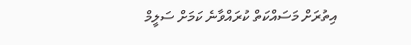އިތުރަށް މަސައްކަތް ކުރައްވާނެ ކަމަށް ސަލީމް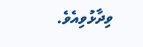ވިދާޅުވިއެވެ.